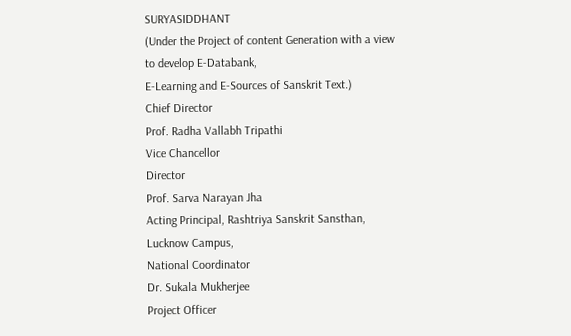SURYASIDDHANT
(Under the Project of content Generation with a view to develop E-Databank,
E-Learning and E-Sources of Sanskrit Text.)
Chief Director
Prof. Radha Vallabh Tripathi
Vice Chancellor
Director
Prof. Sarva Narayan Jha
Acting Principal, Rashtriya Sanskrit Sansthan, Lucknow Campus,
National Coordinator
Dr. Sukala Mukherjee
Project Officer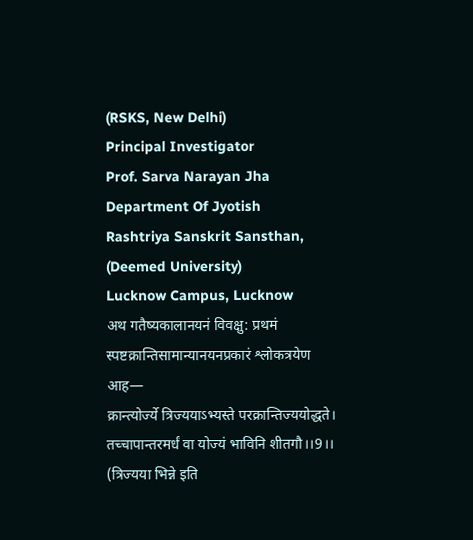(RSKS, New Delhi)
Principal Investigator
Prof. Sarva Narayan Jha
Department Of Jyotish
Rashtriya Sanskrit Sansthan,
(Deemed University)
Lucknow Campus, Lucknow
अथ गतैष्यकालानयनं विवक्षु: प्रथमं स्पष्टक्रान्तिसामान्यानयनप्रकारं श्लोकत्रयेण आह—
क्रान्त्योर्ज्ये त्रिज्ययाऽभ्यस्ते परक्रान्तिज्ययोद्धते।
तच्चापान्तरमर्धं वा योज्यं भाविनि शीतगौ।।9।।
(त्रिज्यया भिन्ने इति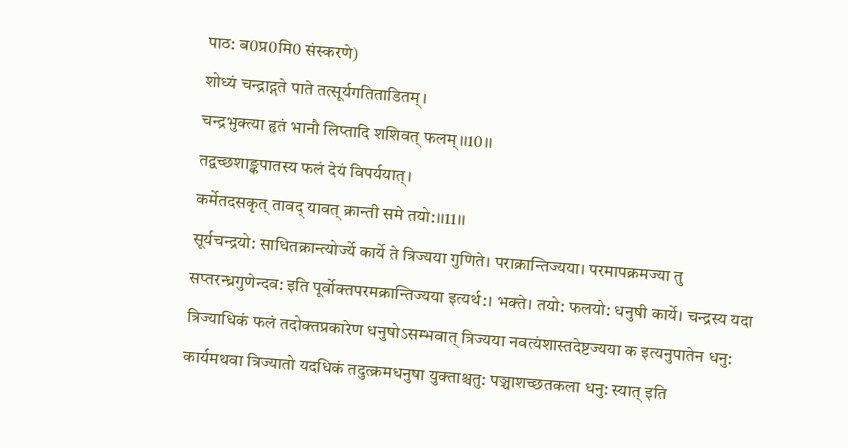पाठ: ब0प्र0मि0 संस्करणे)
शोध्यं चन्द्राद्गते पाते तत्सूर्यगतिताडितम्।
चन्द्रभुक्त्या हृतं भानौ लिप्तादि शशिवत् फलम्।।10।।
तद्वच्छशाङ्कपातस्य फलं देयं विपर्ययात्।
कर्मेतदसकृत् तावद् यावत् क्रान्ती समे तयो:।।11।।
सूर्यचन्द्रयो: साधितक्रान्त्योर्ज्ये कार्ये ते त्रिज्यया गुणिते। पराक्रान्तिज्यया। परमापक्रमज्या तु सप्तरन्ध्रगुणेन्दव: इति पूर्वोक्तपरमक्रान्तिज्यया इत्यर्थ:। भक्ते। तयो: फलयो: धनुषी कार्ये। चन्द्रस्य यदा त्रिज्याधिकं फलं तदोक्तप्रकारेण धनुषोऽसम्भवात् त्रिज्यया नवत्यंशास्तदेष्टज्यया क इत्यनुपातेन धनु: कार्यमथवा त्रिज्यातो यदधिकं तदुत्क्रमधनुषा युक्ताश्चतु: पञ्चाशच्छतकला धनु: स्यात् इति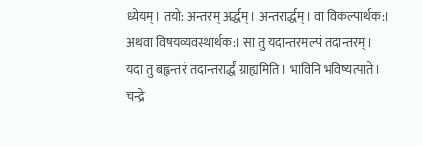ध्येयम्। तयो: अन्तरम् अर्द्धम्। अन्तरार्द्धम्। वा विकल्पार्थक:। अथवा विषयव्यवस्थार्थक:। सा तु यदान्तरमल्पं तदान्तरम्। यदा तु बह्वन्तरं तदान्तरार्द्धं ग्राह्यमिति। भाविनि भविष्यत्पाते। चन्द्रे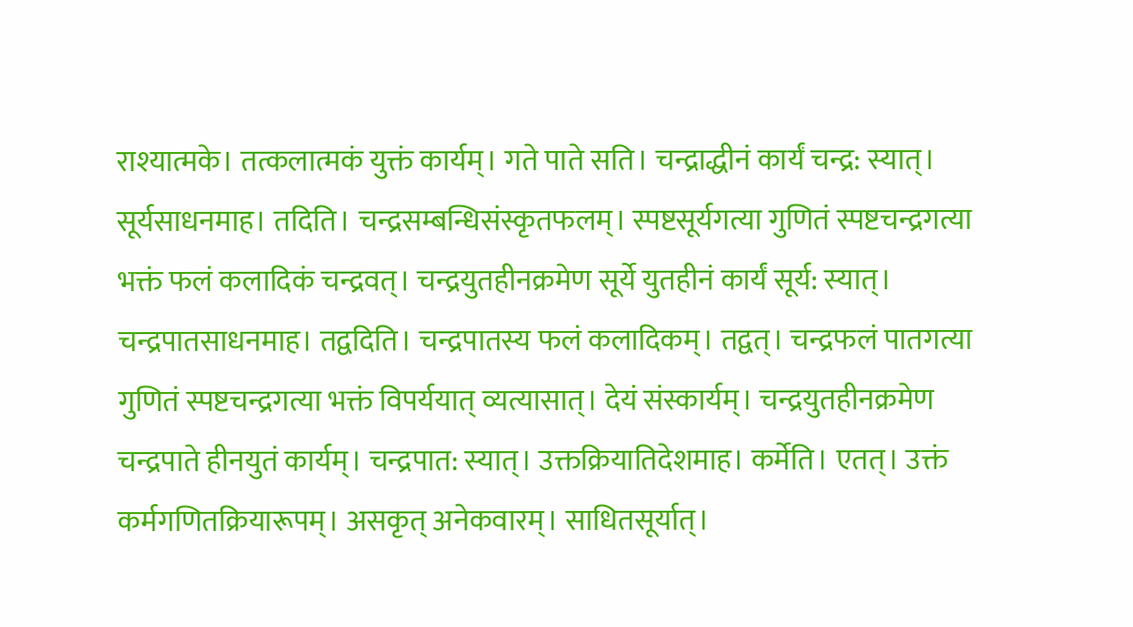राश्यात्मके। तत्कलात्मकं युक्तं कार्यम्। गते पाते सति। चन्द्राद्धीनं कार्यं चन्द्र: स्यात्। सूर्यसाधनमाह। तदिति। चन्द्रसम्बन्धिसंस्कृतफलम्। स्पष्टसूर्यगत्या गुणितं स्पष्टचन्द्रगत्या भक्तं फलं कलादिकं चन्द्रवत्। चन्द्रयुतहीनक्रमेण सूर्ये युतहीनं कार्यं सूर्य: स्यात्। चन्द्रपातसाधनमाह। तद्वदिति। चन्द्रपातस्य फलं कलादिकम्। तद्वत्। चन्द्रफलं पातगत्या गुणितं स्पष्टचन्द्रगत्या भक्तं विपर्ययात् व्यत्यासात्। देयं संस्कार्यम्। चन्द्रयुतहीनक्रमेण चन्द्रपाते हीनयुतं कार्यम्। चन्द्रपात: स्यात्। उक्तक्रियातिदेशमाह। कर्मेति। एतत्। उक्तं कर्मगणितक्रियारूपम्। असकृत् अनेकवारम्। साधितसूर्यात्।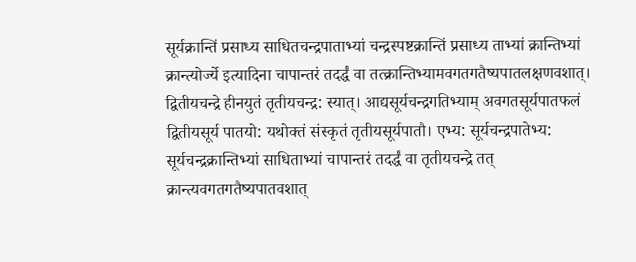सूर्यक्रान्तिं प्रसाध्य साधितचन्द्रपाताभ्यां चन्द्रस्पष्टक्रान्तिं प्रसाध्य ताभ्यां क्रान्तिभ्यां क्रान्त्योर्ज्ये इत्यादिना चापान्तरं तदर्द्धं वा तत्क्रान्तिभ्यामवगतगतैष्यपातलक्षणवशात्। द्वितीयचन्द्रे हीनयुतं तृतीयचन्द्र: स्यात्। आद्यसूर्यचन्द्रगतिभ्याम् अवगतसूर्यपातफलं द्वितीयसूर्य पातयो: यथोक्तं संस्कृतं तृतीयसूर्यपातौ। एभ्य: सूर्यचन्द्रपातेभ्य: सूर्यचन्द्रक्रान्तिभ्यां साधिताभ्यां चापान्तरं तदर्द्धं वा तृतीयचन्द्रे तत् क्रान्त्यवगतगतैष्यपातवशात्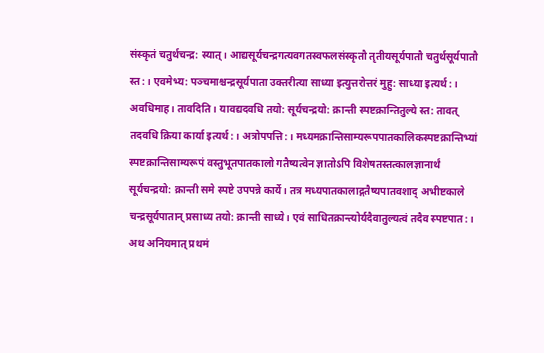संस्कृतं चतुर्थचन्द्र: स्यात्। आद्यसूर्यचन्द्रगत्यवगतस्वफलसंस्कृतौ तृतीयसूर्यपातौ चतुर्थसूर्यपातौ स्त:। एवमेभ्य: पञ्चमाश्चन्द्रसूर्यपाता उक्तरीत्या साध्या इत्युत्तरोत्तरं मुहु: साध्या इत्यर्थ:। अवधिमाह। तावदिति। यावद्यदवधि तयो: सूर्यचन्द्रयो: क्रान्ती स्पष्टक्रान्तितुल्ये स्त: तावत् तदवधि क्रिया कार्या इत्यर्थ:। अत्रोपपत्ति:। मध्यमक्रान्तिसाम्यरूपपातकालिकस्पष्टक्रान्तिभ्यां स्पष्टक्रान्तिसाम्यरूपं वस्तुभूतपातकालो गतैष्यत्वेन ज्ञातोऽपि विशेषतस्तत्कालज्ञानार्थं सूर्यचन्द्रयो: क्रान्ती समे स्पष्टे उपपन्ने कार्ये। तत्र मध्यपातकालाद्गतैष्यपातवशाद् अभीष्टकाले चन्द्रसूर्यपातान् प्रसाध्य तयो: क्रान्ती साध्ये। एवं साधितक्रान्त्योर्यदैवातुल्यत्वं तदैव स्पष्टपात:। अथ अनियमात् प्रथमं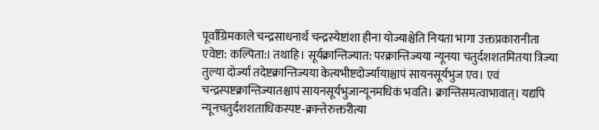पूर्वाग्रिमकाले चन्द्रसाधनार्थं चन्द्रस्येष्टांशा हीना योज्याश्चेति नियता भागा उक्तप्रकारानीता एवेष्टा: कल्पिता:। तथाहि। सूर्यक्रान्तिज्यात: परक्रान्तिज्यया न्यूनया चतुर्दशशतमितया त्रिज्या तुल्या दोर्ज्या तदेष्टक्रान्तिज्यया केत्यभीष्टदोर्ज्यायाश्चापं सायनसूर्यभुज एव। एवं चन्द्रस्पष्टक्रान्तिज्यातश्चापं सायनसूर्यभुजान्यूनमधिकं भवति। क्रान्तिसमत्वाभावात्। यद्यपि न्यूनचतुर्दशशताधिकस्पष्ट-क्रान्तेरुक्तरीत्या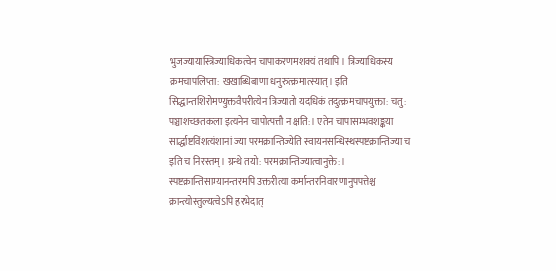भुजज्यायास्त्रिज्याधिकत्वेन चापाकरणमशक्यं तथापि। त्रिज्याधिकस्य क्रमचापलिप्ता: खखाब्धिबाणा धनुरुत्क्रमात्स्यात्। इति सिद्धान्तशिरोमण्युक्तवैपरीत्येन त्रिज्यातो यदधिकं तदुत्क्रमचापयुक्ता: चतु: पञ्चाशच्छतकला इत्यनेन चापोत्पत्तौ न क्षति:। एतेन चापासम्भवशङ्कया सार्द्धाष्टविंशत्यंशानां ज्या परमक्रान्तिज्येति स्वायनसन्धिस्थस्पष्टक्रान्तिज्या च इति च निरस्तम्। ग्रन्थे तयो: परमक्रान्तिज्यात्वानुक्ते:। स्पष्टक्रान्तिसाम्यानन्तरमपि उक्तरीत्या कर्मान्तरनिवारणानुपपत्तेश्च क्रान्त्योस्तुल्यत्वेऽपि हरभेदात्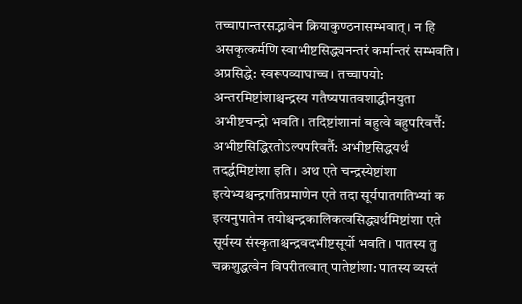तच्चापान्तरसद्भावेन क्रियाकुण्ठनासम्भवात्। न हि असकृत्कर्मणि स्वाभीष्टसिद्ध्यनन्तरं कर्मान्तरं सम्भवति। अप्रसिद्धे: स्वरूपव्याघाच्च। तच्चापयो: अन्तरमिष्टांशाश्चन्द्रस्य गतैष्यपातवशाद्धीनयुता अभीष्टचन्द्रो भवति। तदिष्टांशानां बहुत्वे बहुपरिवर्त्तै: अभीष्टसिद्धिरतोऽल्पपरिवर्तै: अभीष्टसिद्धयर्थं तदर्द्धमिष्टांशा इति। अथ एते चन्द्रस्येष्टांशा इत्येभ्यश्चन्द्रगतिप्रमाणेन एते तदा सूर्यपातगतिभ्यां क इत्यनुपातेन तयोश्चन्द्रकालिकत्वसिद्ध्यर्थमिष्टांशा एते सूर्यस्य संस्कृताश्चन्द्रवदभीष्टसूर्यो भवति। पातस्य तु चक्रशुद्धत्वेन विपरीतत्वात् पातेष्टांशा: पातस्य व्यस्तं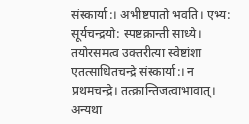संस्कार्या:। अभीष्टपातो भवति। एभ्य: सूर्यचन्द्रयो: स्पष्टक्रान्ती साध्ये। तयोरसमत्व उक्तरीत्या स्वेष्टांशा एतत्साधितचन्द्रे संस्कार्या:। न प्रथमचन्द्रे। तत्क्रान्तिजत्वाभावात्। अन्यथा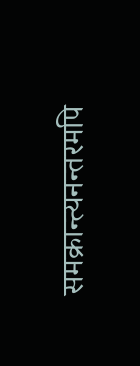समक्रान्त्यनन्तरमपि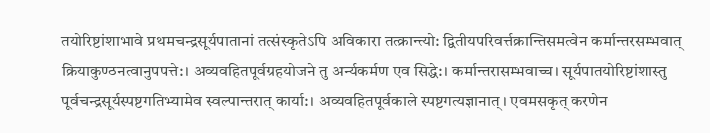तयोरिष्टांशाभावे प्रथमचन्द्रसूर्यपातानां तत्संस्कृतेऽपि अविकारा तत्क्रान्त्यो: द्वितीयपरिवर्त्तक्रान्तिसमत्वेन कर्मान्तरसम्भवात् क्रियाकुण्ठनत्वानुपपत्ते:। अव्यवहितपूर्वग्रहयोजने तु अर्न्यकर्मण एव सिद्धे:। कर्मान्तरासम्भवाच्च। सूर्यपातयोरिष्टांशास्तु पूर्वचन्द्रसूर्यस्पष्टगतिभ्यामेव स्वल्पान्तरात् कार्या:। अव्यवहितपूर्वकाले स्पष्टगत्यज्ञानात्। एवमसकृत् करणेन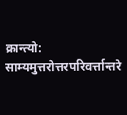क्रान्त्यो: साम्यमुत्तरोत्तरपरिवर्त्तान्तरे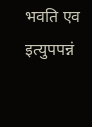भवति एव इत्युपपन्नं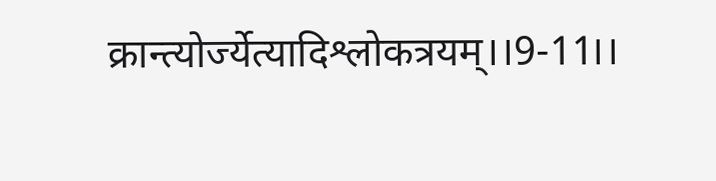क्रान्त्योर्ज्येत्यादिश्लोकत्रयम्।।9-11।।